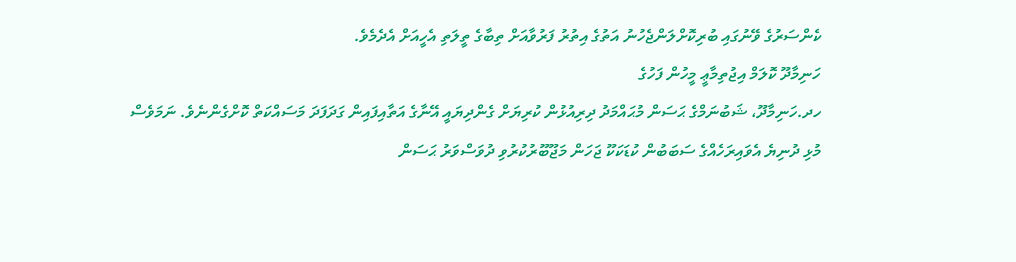ކެންސަރުގެ ވޭނުގައި ބުރިކޮށްލަންޖެހުނު އަތުގެ އިތުރު ފަރުވާއަށް ތިބާގެ ތީލަތި އެހީއަށް އެދެމެވެ.
ހަނިމާދޫ ކޮލަމް އިޖުތިމާޢީ މީހުން ފަހުގެ
ހދ.ހަނިމާދޫ، ޝަބުނަމްގެ ޙަސަން މުޙައްމަދު ދިރިއުޅުން ކުރިޔަށް ގެންދިޔައީ އޭނާގެ އަތާއިފައިން ގަދަފަދަ މަސައްކަތް ކޮށްގެންނެވެ. ނަމަވެސް މުޅި ދުނިޔެ އެވައިރަހެއްގެ ސަބަބުން ކުޑަކަކޫ ޖަހަން މަޖޫބޫރުކުރުވި ދުވަސްވަރު ޙަސަން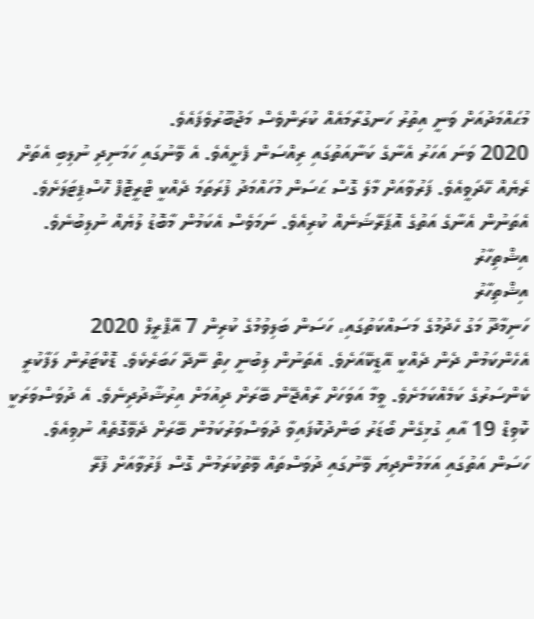މުޙައްމަދުއަށް ވަނީ އިތުރު ހަނގުރާމައެއް ކުރަންވެސް މަޖުބޫރުވެފައެވެ.
2020 ވަނަ އަހަރު އެނާގެ ކަނާއަތުގައި ރިއްސަން ފެށީއެވެ. އެ ވޭނުގައި ހަމަނިދި ނުލިބި އެތަށް ރެޔެއް ހޭދަވީއެވެ. ފަރުވާއަށް މާލެ ގޮސް ޙަސަން މުހައްމަދު ފުރަތަމަ ދެއްކީ ޓްރީޓޮފް ހޮސްޕިޓަލަށެވެ. އެތަނުން އެނާގެ އަތުގެ އޮޕަރޭޝަނެއް ކުރިއެވެ. ނަމަވެސް އެކަމުން މާބޮޑު ލުޔެއް ނުލިބުނެވެ.
އިޝްތިހާރު
އިޝްތިހާރު
ހަނިމާދޫ މަގު ހެދުމުގެ މަސައްކަތުގައި، ހަސަން ބަލިވުމުގެ ކުރިން 7 އޭޕްރީލް 2020
އެހެންކަމުން ދެން ދެއްކީ އޭޑީކޭއަށެވެ. އެތަނުން ލިބުނީ ހިތް ނޭދޭ ހަބަރެކެވެ. ޑޮކްޓަރުން ލަފާކުރީ ކެންސަރުގެ ކަމެއްކަމަށެވެ. ވީމާ އަވަހަށް ރާއްޖޭން ބޭރަށް ދިއުމަށް އިރުޝާދުދިނެވެ. އެ ދުވަސްވަރަކީ ކޮވިޑް 19 އާއި ގުޅިގެން ބޯޑަރު ބަންދުކޮފައިވާ ދުވަސްވަރުކަމުން ބޭރަށް ދެވޭގޮތެއް ނުވިއެވެ.
ހަސަން އަތުގައި އަޅަމުންދިޔަ ވޭނުގައި ދުވަސްތައް ވޭތުކުރަމުން ގޮސް ފަރުވާއަށް ފުރޭ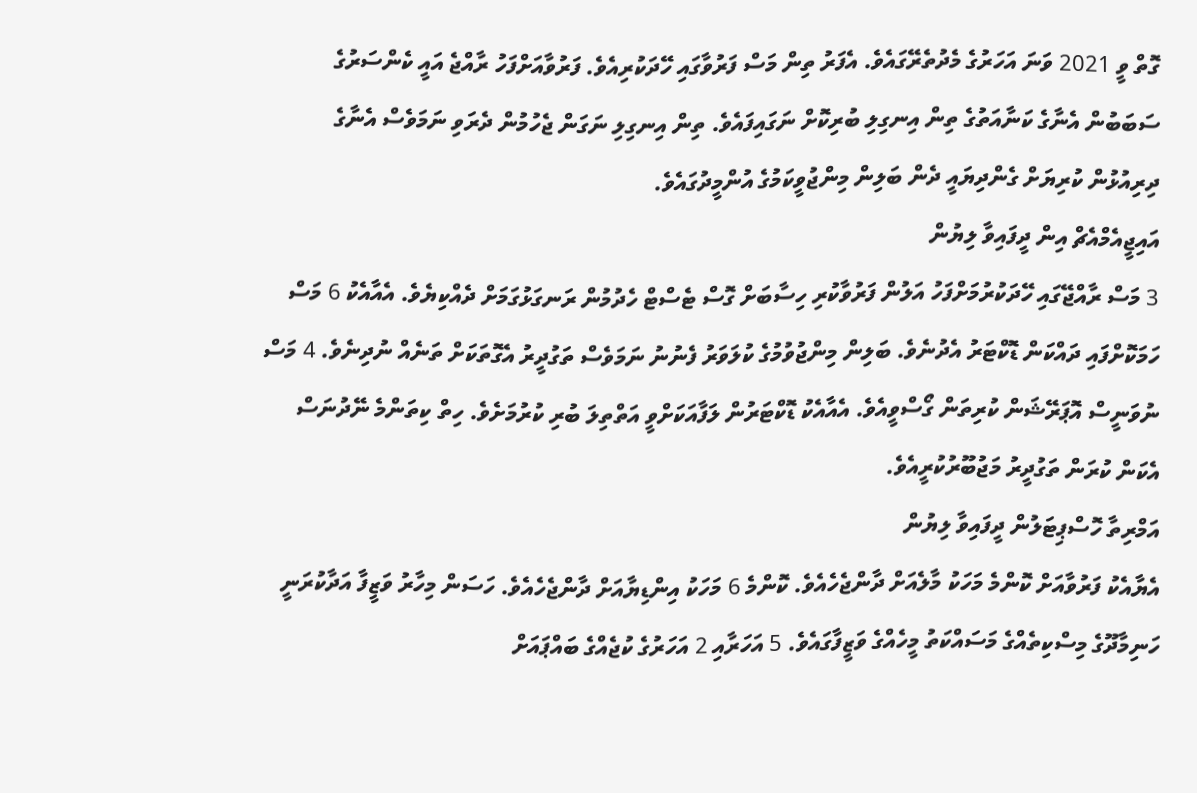ގޮތް ވީ 2021 ވަނަ އަހަރުގެ މެދުތެރޭގައެވެ. އެފަރު ތިން މަސް ފަރުވާގައި ހޭދަކުރިއެވެ. ފަރުވާއަށްފަހު ރާއްޖެ އައީ ކެންސަރުގެ ސަބަބުން އެނާގެ ކަނާއަތުގެ ތިން އިނގިލި ބުރިކޮށް ނަގައިފައެވެ. ތިން އިނގިލި ނަގަން ޖެހުމުން ދެރަވި ނަމަވެސް އެނާގެ ދިރިއުޅުން ކުރިޔަށް ގެންދިޔައީ ދެން ބަލިން މިންޖުވީކަމުގެ އުންމީދުގައެވެ.
އައިޖީއެމްއެޗް އިން ދީފައިވާ ލިޔުން
3 މަސް ރާއްޖޭގައި ހޭދަކުރުމަށްފަހު އަލުން ފަރުވާކުރި ހިސާބަށް ގޮސް ޓެސްޓް ހެދުމުން ރަނގަޅުގަމަށް ދެއްކިޔެވެ. އެއާއެކު 6 މަސް ހަމަކޮށްފައި ދައްކަން ޑޮކްޓަރު އެދުނެވެ. ބަލިން މިންޖުވުމުގެ ކުލަވަރު ފެނުނު ނަމަވެސް ތަގުދީރު އެގޮތަކަށް ތަނެއް ނުދިނެވެ. 4 މަސް ނުވަނީސް އޮޕަރޭޝަން ކުރިތަން ގޯސްވީއެވެ. އެއާއެކު ޑޮކްޓަރުން ލަފާއަކަށްވީ އަތްތިލަ ބުރި ކުރުމަށެވެ. ހިތް ކިތަންމެ ނޭދުނަސް އެކަން ކުރަން ތަގުދީރު މަޖުބޫރުކުރީއެވެ.
އަމްރިތާ ހޮސްޕިޓަލުން ދީފައިވާ ލިޔުން
އެޔާއެކު ފަރުވާއަށް ކޮންމެ މަހަކު މާލެއަށް ދާންޖެހެއެވެ. ކޮންމެ 6 މަހަކު އިންޑިޔާއަށް ދާންޖެހެއެވެ. ހަސަން މިހާރު ވަޒީފާ އަދާކުރަނީ ހަނިމާދޫގެ މިސްކިތެއްގެ މަސައްކަތު މީހެއްގެ ވަޒީފާގައެވެ. 5 އަހަރާއި 2 އަހަރުގެ ކުޖެއްގެ ބައްޕައަށް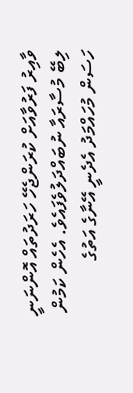ވާއިރު ފަރުވާއަށް ކުރަންޖެހޭ ހަރަދުތައް އޮންނަނީ ލިބޭ މުސާރައާ ނުބައްދަލުވެފައެވެ. އެހެން ކަމުން ހަސަން މުހައްމަދު އެދެނީ އޭނާގެ އަތުގެ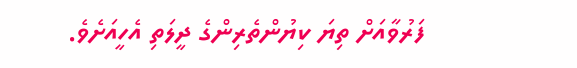ފަރުވާއަށް ތިޔަ ކިޔުންތެރިންގެ ދީލަތި އެހީއަށެވެ.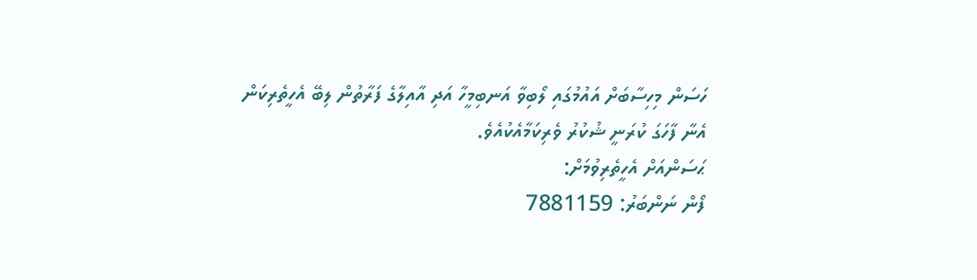ހަސަން މިހިސާބަށް އައުމުގައި ލޯބިވާ އަނބިމީހާ އަދި އާއިލާގެ ފަރާތުން ލިބޭ އެހީތެރިކަން އެނާ ފާހަގަ ކުރަނީ ޝުކުރު ވެރިކަމާއެކުއެވެ.
ޙަސަންއަށް އެހީތެރިވުމަށް:
ފޯން ނަންބަރު: 7881159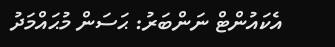އެކައުންޓް ނަންބަރު: ޙަސަން މުޙައްމަދު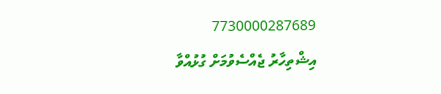7730000287689
އިޝްތިހާރު ޖެއްސެވުމަށް ގުޅުއްވާ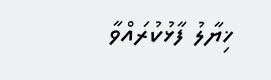ޚިޔާލު ފާޅުކުރައްވާ